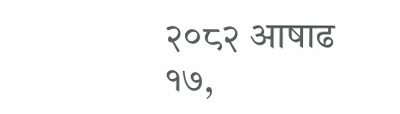२०८२ आषाढ १७,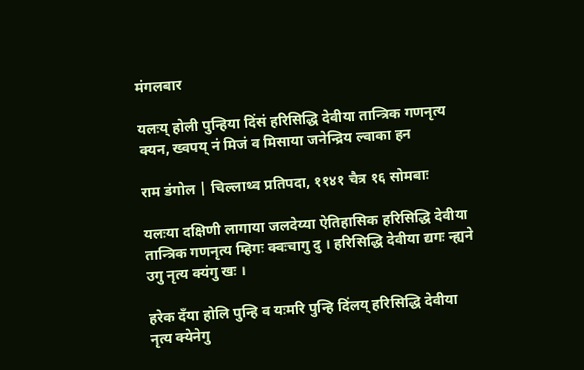मंगलबार

यलःय् होली पुन्हिया दिंसं हरिसिद्धि देवीया तान्त्रिक गणनृत्य क्यन, ख्वपय् नं मिजं व मिसाया जनेन्द्रिय ल्वाका हन

राम डंगोल | चिल्लाथ्व प्रतिपदा, ११४१ चैत्र १६ सोमबाः

यलःया दक्षिणी लागाया जलदेय्या ऐतिहासिक हरिसिद्धि देवीया तान्त्रिक गणनृत्य म्हिगः क्वःचागु दु । हरिसिद्धि देवीया द्यगः न्ह्यने उगु नृत्य क्यंगु खः ।

हरेक दँया होलि पुन्हि व यःमरि पुन्हि दिंलय् हरिसिद्धि देवीया नृत्य क्येनेगु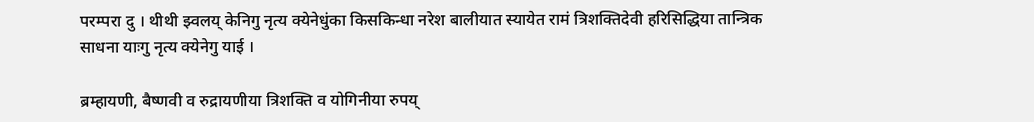परम्परा दु । थीथी झ्वलय् केनिगु नृत्य क्येनेधुंका किसकिन्धा नरेश बालीयात स्यायेत रामं त्रिशक्तिदेवी हरिसिद्धिया तान्त्रिक साधना याःगु नृत्य क्येनेगु याई ।

ब्रम्हायणी, बैष्णवी व रुद्रायणीया त्रिशक्ति व योगिनीया रुपय्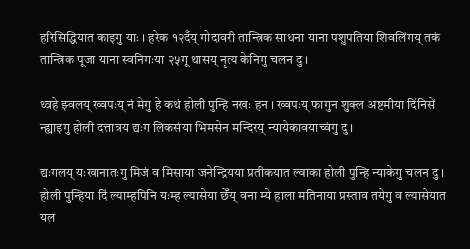हरिसिद्धियात काइगु याः । हरेक १२दँय् गोदावरी तान्त्रिक साधना याना पशुपतिया शिवलिंगय् तकं तान्त्रिक पूजा याना स्वनिगःया २५गू थासय् नृत्य केनिगु चलन दु ।

थ्वहे झ्वलय् ख्वपःय् नं मेगु हे कथं होली पुन्हि नखः हन । ख्वपःय् फागुन शुक्ल अष्टमीया दिंनिसें न्ह्याइगु होली दत्तात्रय द्यःग लिकसंया भिमसेन मन्दिरय् न्यायेकावयाच्वंगु दु ।

द्यःगलय् यःखानातःगु मिजं व मिसाया जनेन्द्रियया प्रतीकयात ल्वाका होली पुन्हि न्याकेगु चलन दु । होली पुन्हिया दिं ल्याम्हपिनि यःम्ह ल्यासेया छेँय् वना म्ये हाला मतिनाया प्रस्ताव तयेगु व ल्यासेयात यल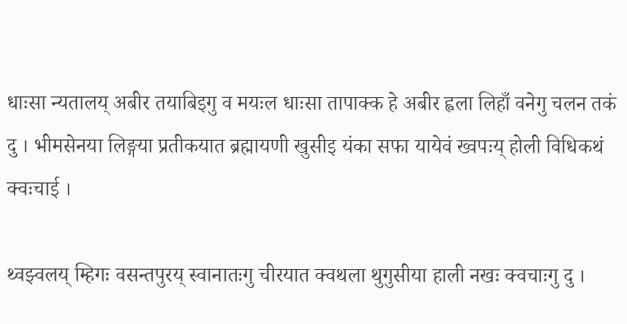धाःसा न्यतालय् अबीर तयाबिइगु व मयःल धाःसा तापाक्क हे अबीर ह्वला लिहाँ वनेगु चलन तकं दु । भीमसेनया लिङ्गया प्रतीकयात ब्रह्मायणी खुसीइ यंका सफा यायेवं ख्वपःय् होली विधिकथं क्वःचाई ।

थ्वझ्वलय् म्हिगः वसन्तपुरय् स्वानातःगु चीरयात क्वथला थुगुसीया हाली नखः क्वचाःगु दु ।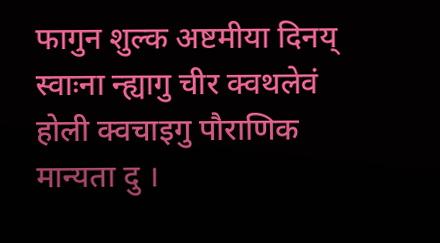फागुन शुल्क अष्टमीया दिनय् स्वाःना न्ह्यागु चीर क्वथलेवं होली क्वचाइगु पौराणिक मान्यता दु ।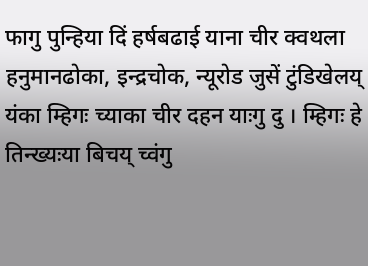फागु पुन्हिया दिं हर्षबढाई याना चीर क्वथला हनुमानढोका, इन्द्रचोक, न्यूरोड जुसें टुंडिखेलय् यंका म्हिगः च्याका चीर दहन याःगु दु । म्हिगः हे तिन्ख्यःया बिचय् च्वंगु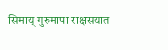सिमाय् गुरुमापा राक्षसयात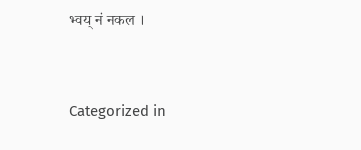भ्वय् नं नकल ।


Categorized in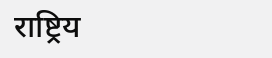राष्ट्रिय